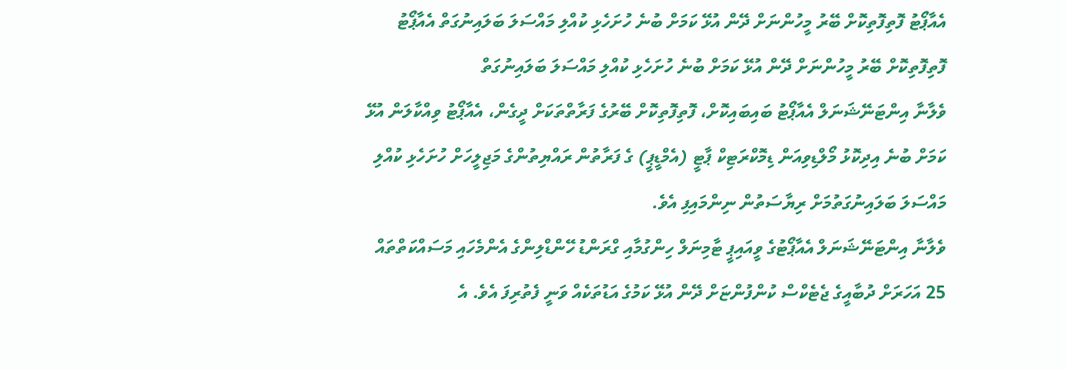އެއާޕޯޓު ފޮތިފޮތިކޮށް ބޭރު މީހުންނަށް ދޭން އުޅޭ ކަމަށް ބުނެ ހުށަހެޅި ކުއްލި މައްސަލަ ބަލައިނުގަތް އެއާޕޯޓު ފޮތިފޮތިކޮށް ބޭރު މީހުންނަށް ދޭން އުޅޭ ކަމަށް ބުނެ ހުށަހެޅި ކުއްލި މައްސަލަ ބަލައިނުގަތް
ވެލާނާ އިންޓަނޭޝަނަލް އެއާޕޯޓު ބައިބައިކޮށް، ފޮތިފޮތިކޮށް ބޭރުގެ ފަރާތްތަކަށް ދީގެން، އެއާޕޯޓު ވިއްކާލަން އުޅޭ ކަމަށް ބުނެ އިދިކޮޅު މޯލްޑިވިއަން ޑިމޮކްރަޓިކް ޕާޓީ (އެމްޑީޕީ) ގެ ފަރާތުން ރައްޔިތުންގެ މަޖިލީހަށް ހުށަހެޅި ކުއްލި މައްސަލަ ބަލައިނުގަތުމަށް ރިޔާސަތުން ނިންމައިފި އެވެ.
ވެލާނާ އިންޓަނޭޝަނަލް އެއާޕޯޓުގެ ވީއައިޕީ ޓާމިނަލް ހިންގުމާއި ގްރަންޑު ހޭންޑްލިންގެ އެންމެހައި މަސައްކަތްތައް 25 އަހަރަށް ދުބާއީގެ ޖެޓެކްސް ކުންފުންޏަށް ދޭން އުޅޭ ކަމުގެ އަޑުތަކެއް ވަނީ ފެތުރިފަ އެވެ. އެ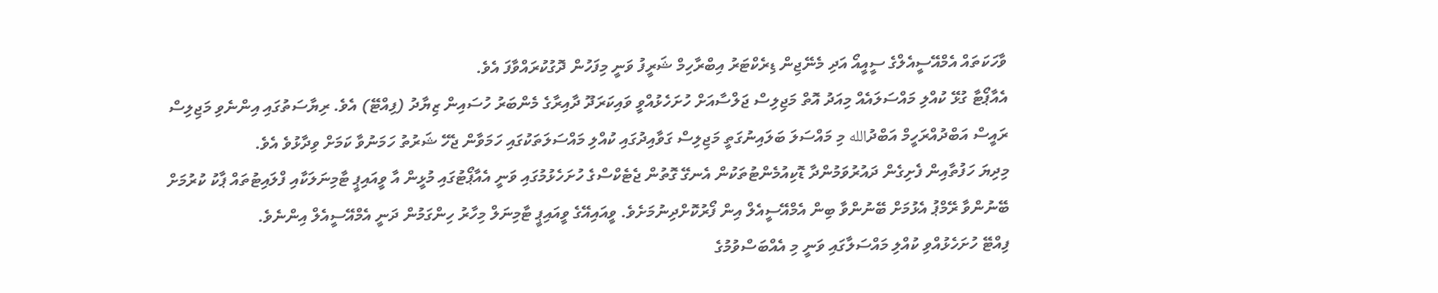ވާހަކަތައް އެމްއޭސީއެލްގެ ސީއީއޯ އަދި މެނޭޖިން ޑިރެކްޓަރު އިބްރާހިމް ޝަރީފު ވަނީ މިފަހުން ދޮގުކުރައްވާފަ އެވެ.
އެއާޕޯޓާ ގުޅޭ ކުއްލި މައްސަލައެއް މިއަދު އޮތް މަޖިލިސް ޖަލްސާއަށް ހުށަހެޅުއްވީ ވައިކަރަދޫ ދާއިރާގެ މެންބަރު ހުސައިން ޒިޔާދު (ފިއްޓޭ) އެވެ. ރިޔާސަތުގައި އިންނެވި މަޖިލިސް ރައީސް އަބްދުއްރަހީމް އަބްދުالله މި މައްސަލަ ބަލައިނުގަތީ މަޖިލިސް ގަވާއިދުގައި ކުއްލި މައްސަލަތަކުގައި ހަމަވާން ޖެހޭ ޝަރުތު ހަމަނުވާ ކަމަށް ވިދާޅުވެ އެވެ.
މިދިޔަ ހަފުތާއިން ފެށިގެން ދައުރުވަމުންދާ ޑޮކިއުމެންޓުތަކުން އެނގޭ ގޮތުން ޖެޓެކްސްގެ ހުށަހެޅުމުގައި ވަނީ އެއާޕޯޓުގައި މުޅީން އާ ވީއައިޕީ ޓާމިނަލަކާއި ފްލައިޓުތައް ޕާކު ކުރުމަށް ބޭނުންވާ ރޭމްޕު އެޅުމަށް ބޭނުންވާ ބިން އެމްއޭސީއެލް އިން ފޯރުކޮށްދިނުމަށެވެ. ވީއައިއޭގެ ވީއައިޕީ ޓާމިނަލް މިހާރު ހިންގަމުން ދަނީ އެމްއޭސީއެލް އިންނެވެ.
ފިއްޓޭ ހުށަހެޅުއްވި ކުއްލި މައްސަލާގައި ވަނީ މި އެއްބަސްވުމުގެ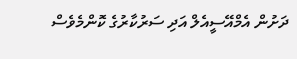ދަށުން އެމްއޭސީއެލް އަދި ސަރުކާރުގެ ކޮންމެވެސް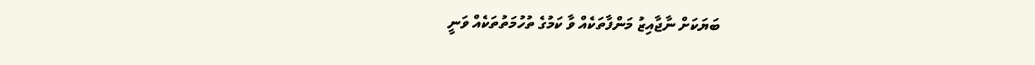ބަޔަކަށް ނާޖާއިޒު މަންފާތަކެއް ވާ ކަމުގެ ތުހުމަތުތަކެއް ވަނީ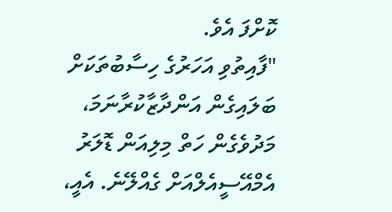ކޮށްފަ އެވެ.
"ފާއިތުވި އަހަރުގެ ހިސާބުތަކަށް ބަލައިގެން އަންދާޒާކުރާނަމަ، މަދުވެގެން ހަތް މިލިއަން ޑޮލަރު އެމްއޭސީއެލްއަށް ގެއްލޭނެ. އެއީ،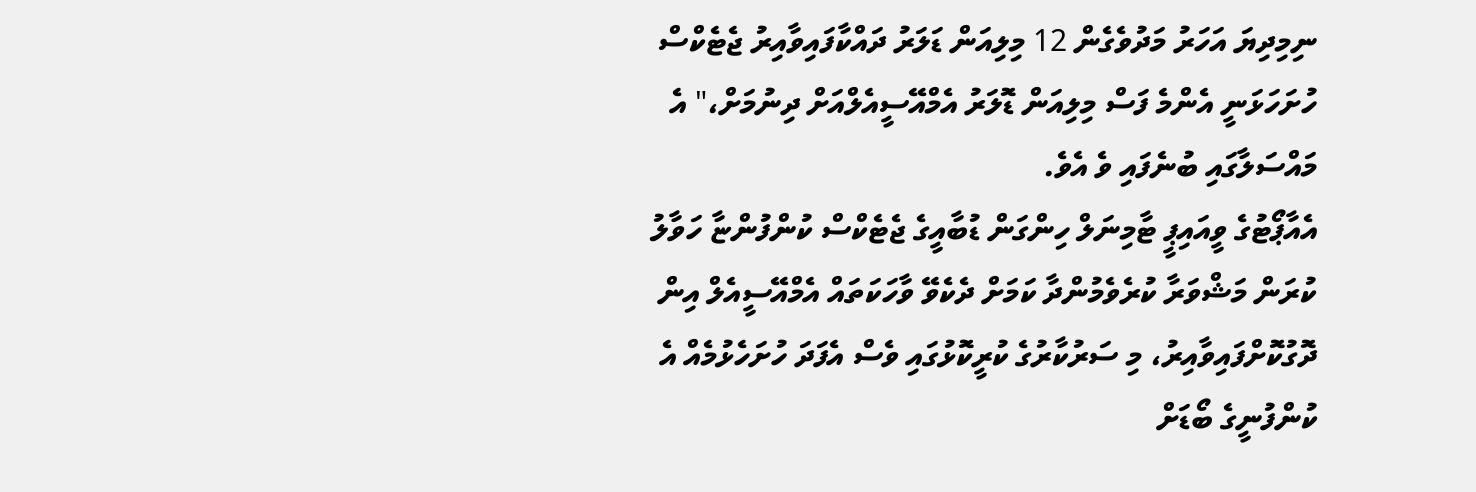ނިމިދިޔަ އަހަރު މަދުވެގެން 12 މިލިއަން ޑަލަރު ދައްކާފައިވާއިރު ޖެޓެކްސް ހުށަހަޅަނީ އެންމެ ފަސް މިލިއަން ޑޮލަރު އެމްއޭސީއެލްއަށް ދިނުމަށް،" އެ މައްސަލާގައި ބުނެފައި ވެ އެވެ.
އެއާޕޯޓުގެ ވީއައިޕީ ޓާމިނަލް ހިންގަން ޑުބާއީގެ ޖެޓެކްސް ކުންފުންޏާ ހަވާލު ކުރަން މަޝްވަރާ ކުރެވެމުންދާ ކަމަށް ދެކެވޭ ވާހަކަތައް އެމްއޭސީއެލް އިން ދޮގުކޮށްފައިވާއިރު، މި ސަރުކާރުގެ ކުރީކޮޅުގައި ވެސް އެފަދަ ހުށަހެޅުމެއް އެ ކުންފުނީގެ ބޯޑަށް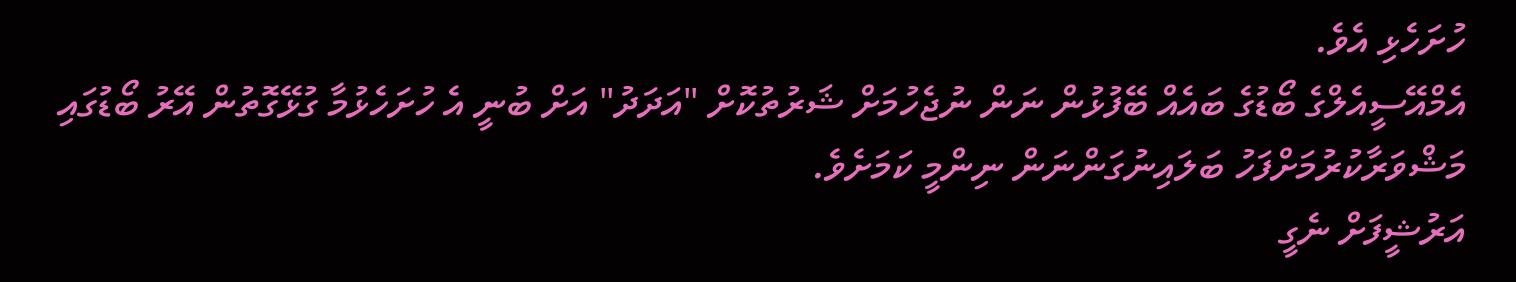ހުށަހެޅި އެވެ.
އެމްއޭސީއެލްގެ ބޯޑުގެ ބައެއް ބޭފުޅުން ނަން ނުޖެހުމަށް ޝަރުތުކޮށް "އަދަދު" އަށް ބުނީ އެ ހުށަހެޅުމާ ގުޅޭގޮތުން އޭރު ބޯޑުގައި މަޝްވަރާކުރުމަށްފަހު ބަލައިނުގަންނަން ނިންމީ ކަމަށެވެ.
އަރުޝީފަށް ނެގީ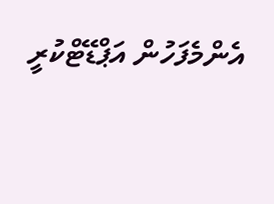އެންމެފަހުން އަޕްޑޭޓްކުރީ